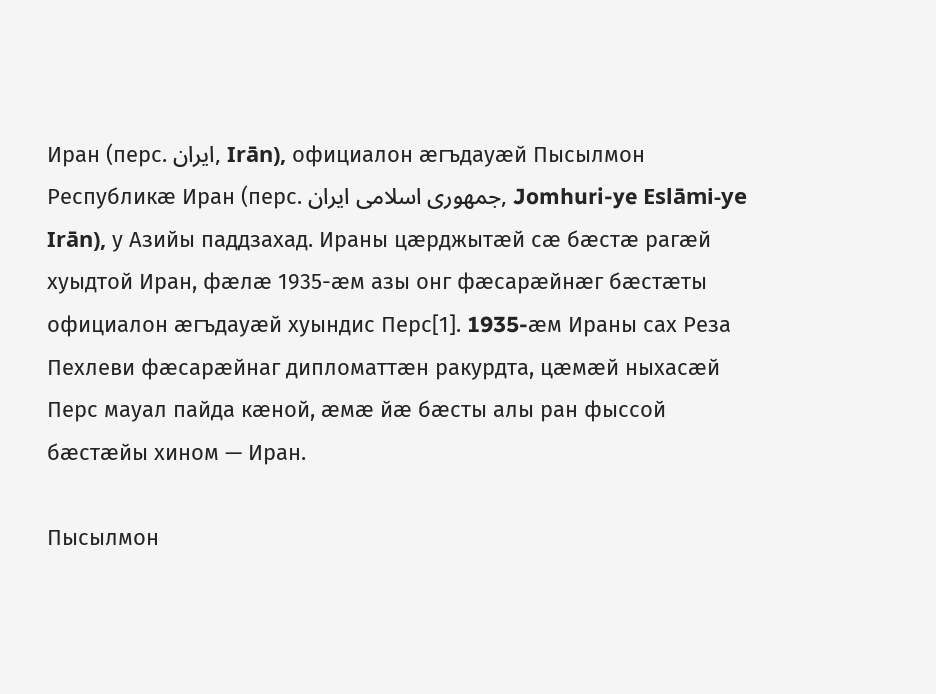Иран (перс. ايران, Irān), официалон æгъдауæй Пысылмон Республикæ Иран (перс. جمهوری اسلامی ایران, Jomhuri-ye Eslāmi-ye Irān), у Азийы паддзахад. Ираны цæрджытæй сæ бæстæ рагæй хуыдтой Иран, фæлæ 1935-æм азы онг фæсарæйнæг бæстæты официалон æгъдауæй хуындис Перс[1]. 1935-æм Ираны сах Реза Пехлеви фæсарæйнаг дипломаттæн ракурдта, цæмæй ныхасæй Перс мауал пайда кæной, æмæ йæ бæсты алы ран фыссой бæстæйы хином — Иран.

Пысылмон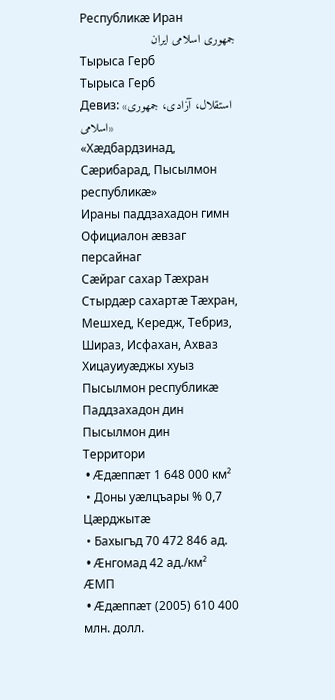Республикæ Иран
جمهوری اسلامی ايران
Тырыса Герб
Тырыса Герб
Девиз: «استقلال، آزادی، جمهوری اسلامی»
«Хæдбардзинад, Сæрибарад, Пысылмон республикæ»
Ираны паддзахадон гимн
Официалон æвзаг персайнаг
Сæйраг сахар Тæхран
Стырдæр сахартæ Тæхран, Мешхед, Кередж, Тебриз, Шираз, Исфахан, Ахваз
Хицауиуæджы хуыз Пысылмон республикæ
Паддзахадон дин Пысылмон дин
Территори
 • Æдæппæт 1 648 000 км²
 • Доны уæлцъары % 0,7
Цæрджытæ
 • Бахыгъд 70 472 846 ад.
 • Æнгомад 42 ад./км²
ÆМП
 • Æдæппæт (2005) 610 400 млн. долл.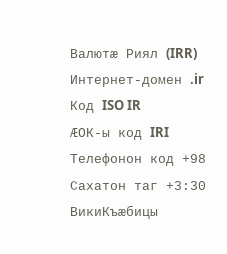Валютæ Риял (IRR)
Интернет-домен .ir
Код ISO IR
ÆОК-ы код IRI
Телефонон код +98
Сахатон таг +3:30
ВикиКъæбицы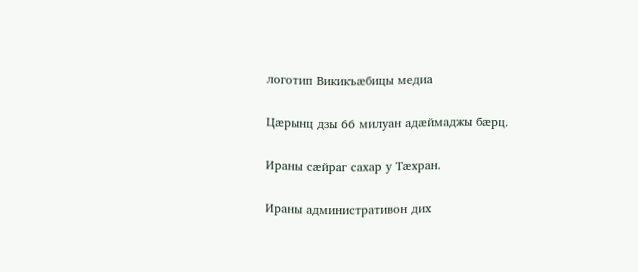логотип Викикъæбицы медиа

Цæрынц дзы 66 милуан адæймаджы бæрц.

Ираны сæйраг сахар у Тæхран.

Ираны административон дих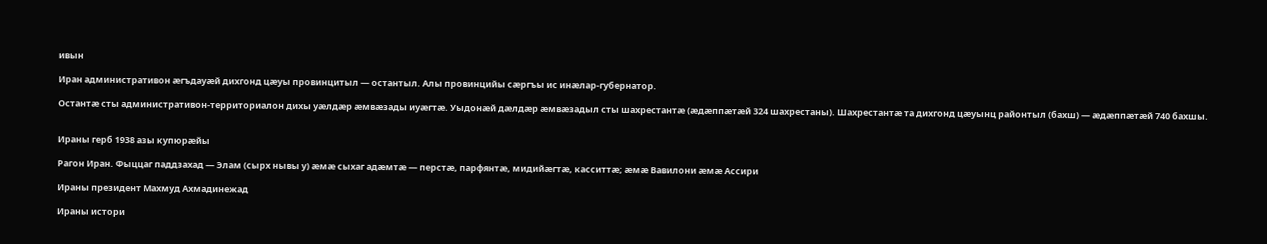ивын

Иран административон æгъдауæй дихгонд цæуы провинцитыл — остантыл. Алы провинцийы сæргъы ис инæлар-губернатор.

Остантæ сты административон-территориалон дихы уæлдæр æмвæзады иуæгтæ. Уыдонæй дæлдæр æмвæзадыл сты шахрестантæ (æдæппæтæй 324 шахрестаны). Шахрестантæ та дихгонд цæуынц районтыл (бахш) — æдæппæтæй 740 бахшы.


Ираны герб 1938 азы купюрæйы

Рагон Иран. Фыццаг паддзахад — Элам (сырх нывы у) æмæ сыхаг адæмтæ — перстæ, парфянтæ, мидийæгтæ, касситтæ; æмæ Вавилони æмæ Ассири

Ираны президент Махмуд Ахмадинежад

Ираны истори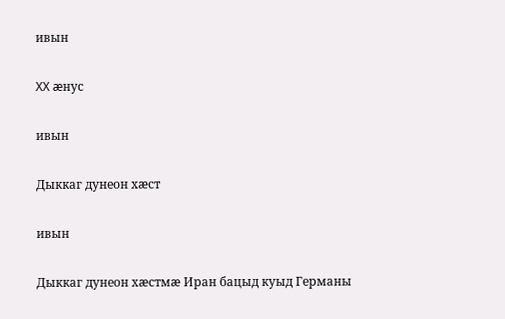ивын

XX æнус

ивын

Дыккаг дунеон хæст

ивын

Дыккаг дунеон хæстмæ Иран бацыд куыд Германы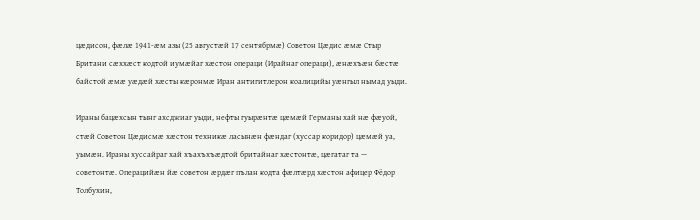цæдисон, фæлæ 1941-æм азы (25 августæй 17 сентябрмæ) Советон Цæдис æмæ Стыр Британи сæххæст кодтой иумæйаг хæстон операци (Ирайнаг операци), æнæхъæн бæстæ байстой æмæ уæдæй хæсты кæронмæ Иран антигитлерон коалицийы уæнгыл нымад уыди.

Ираны бацæхсын тынг ахсджиаг уыди, нефты гуырæнтæ цæмæй Германы хай нæ фæуой, стæй Советон Цæдисмæ хæстон техникæ ласынæн фæндаг (хуссар коридор) цæмæй уа, уымæн. Ираны хуссайраг хай хъахъхъæдтой бритайнаг хæстонтæ, цæгатаг та — советонтæ. Операцийæн йæ советон æрдæг пълан кодта фæлтæрд хæстон афицер Фёдор Толбухин,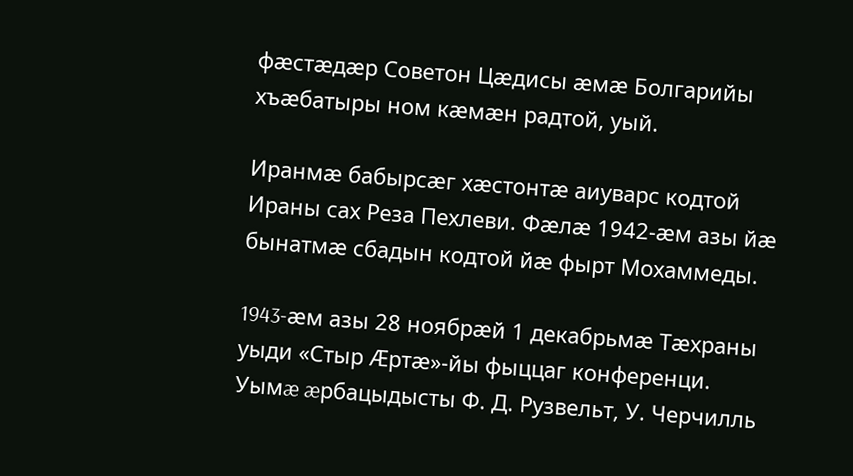фæстæдæр Советон Цæдисы æмæ Болгарийы хъæбатыры ном кæмæн радтой, уый.

Иранмæ бабырсæг хæстонтæ аиуварс кодтой Ираны сах Реза Пехлеви. Фæлæ 1942-æм азы йæ бынатмæ сбадын кодтой йæ фырт Мохаммеды.

1943-æм азы 28 ноябрæй 1 декабрьмæ Тæхраны уыди «Стыр Æртæ»-йы фыццаг конференци. Уымæ æрбацыдысты Ф. Д. Рузвельт, У. Черчилль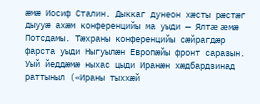æмæ Иосиф Сталин. Дыккаг дунеон хæсты рæстæг дыууæ ахæм конференцийы ма уыди — Ялтæ æмæ Потсдамы. Тæхраны конференцийы сæйрагдæр фарста уыди Ныгуылæн Европæйы фронт саразын. Уый йеддæмæ ныхас цыди Иранæн хæдбардзинад раттыныл («Ираны тыххæй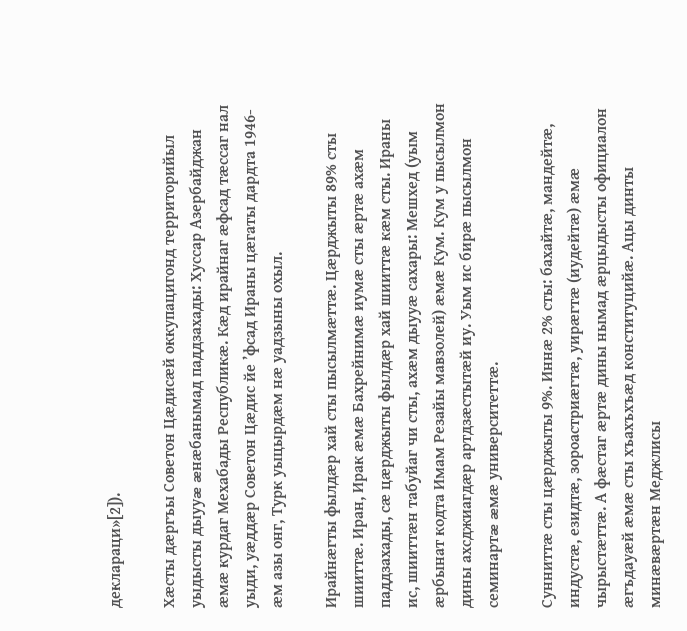деклараци»[2]).

Хæсты дæргъы Советон Цæдисæй оккупацигонд территорийыл уыдысты дыууæ æнæбанымад паддзахады: Хуссар Азербайджан æмæ курдаг Мехабады Республикæ. Кæд ирайнаг æфсад тæссаг нал уыди, уæддæр Советон Цæдис йе ’фсад Ираны цæгаты дардта 1946-æм азы онг, Турк уыцырдæм нæ уадзыны охыл.

Ирайнæгты фылдæр хай сты пысылмæттæ. Цæрджыты 89% сты шииттæ. Иран, Ирак æмæ Бахрейнимæ иумæ сты æртæ ахæм паддзахады, сæ цæрджыты фылдæр хай шииттæ кæм сты. Ираны ис, шииттæн табуйаг чи сты, ахæм дыууæ сахары: Мешхед (уым æрбынат кодта Имам Резайы мавзолей) æмæ Кум. Кум у пысылмон дины ахсджиагдæр артдзæстытæй иу. Уым ис бирæ пысылмон семинартæ æмæ университеттæ.

Сунниттæ сты цæрджыты 9%. Иннæ 2% сты: бахайтæ, мандейтæ, индустæ, езидтæ, зороастриæгтæ, уирæгтæ (иудейтæ) æмæ чырыстæттæ. А фæстаг æртæ дины нымад æрцыдысты официалон æгъдауæй æмæ сты хъахъхъæд конституцийæ. Ацы динты минæвæртæн Меджлисы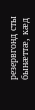резервгонд сты бынæттæ, кæд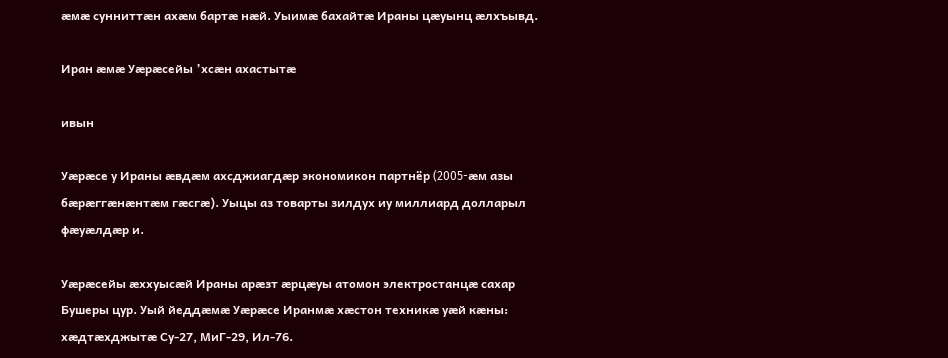æмæ сунниттæн ахæм бартæ нæй. Уыимæ бахайтæ Ираны цæуынц æлхъывд.

Иран æмæ Уæрæсейы ’хсæн ахастытæ

ивын

Уæрæсе у Ираны æвдæм ахсджиагдæр экономикон партнёр (2005-æм азы бæрæггæнæнтæм гæсгæ). Уыцы аз товарты зилдух иу миллиард долларыл фæуæлдæр и.

Уæрæсейы æххуысæй Ираны арæзт æрцæуы атомон электростанцæ сахар Бушеры цур. Уый йеддæмæ Уæрæсе Иранмæ хæстон техникæ уæй кæны: хæдтæхджытæ Су-27, МиГ-29, Ил-76.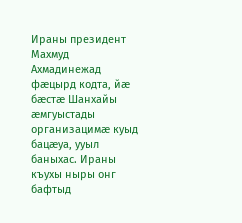Ираны президент Махмуд Ахмадинежад фæцырд кодта, йæ бæстæ Шанхайы æмгуыстады организацимæ куыд бацæуа, ууыл баныхас. Ираны къухы ныры онг бафтыд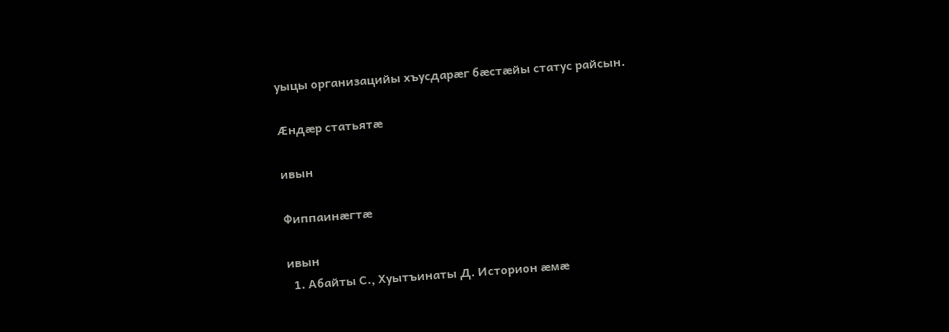уыцы организацийы хъусдарæг бæстæйы статус райсын.

Æндæр статьятæ

ивын

Фиппаинæгтæ

ивын
  1. Абайты С., Хуытъинаты Д. Историон æмæ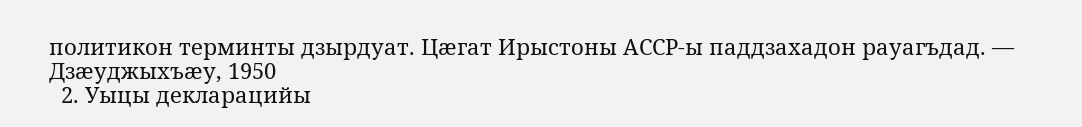политикон терминты дзырдуат. Цæгат Ирыстоны АССР-ы паддзахадон рауагъдад. — Дзæуджыхъæу, 1950
  2. Уыцы декларацийы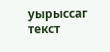уырыссаг текст